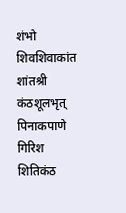शंभो शिवशिवाकांत शांतश्री कंठशूलभृत्
पिनाकपाणे गिरिश शितिकंठ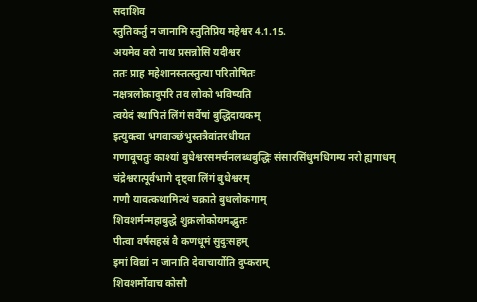सदाशिव
स्तुतिकर्तुं न जानामि स्तुतिप्रिय महेश्वर 4.1.15.
अयमेव वरो नाथ प्रसन्नोसि यदीश्वर
ततः प्राह महेशानस्तत्स्तुत्या परितोषितः
नक्षत्रलोकादुपरि तव लोको भविष्यति
त्वयेदं स्थापितं लिंगं सर्वेषां बुद्धिदायकम्
इत्युक्त्वा भगवाञ्छंभुस्तत्रैवांतरधीयत
गणावूचतुः काश्यां बुधेश्वरसमर्चनलब्धबुद्धिः संसारसिंधुमधिगम्य नरो ह्यगाधम्
चंद्रेश्वरात्पूर्वभागे दृष्ट्वा लिंगं बुधेश्वरम्
गणौ यावत्कथामित्थं चक्राते बुधलोकगाम्
शिवशर्मन्महाबुद्धे शुक्रलोकोयमद्भुतः
पीत्वा वर्षसहस्रं वै कणधूमं सुदुःसहम्
इमां विद्यां न जानाति देवाचार्योति दुप्कराम्
शिवशर्मोवाच कोसौ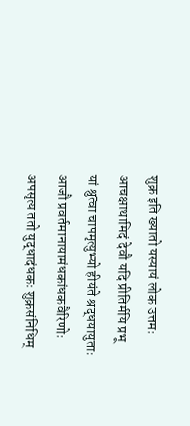शुक्र इति ख्यातो यस्यायं लोक उत्तमः
आचक्षाथामिदं देवौ यदि प्रीतिर्मयि प्रभू
यां श्रुत्वा चापमृत्युभ्यो हीयंते श्रद्धयायुताः
आजौ प्रवर्तमानायामंधकांधकवैरिणोः
अपसृत्य ततो युद्धादंधकः शुक्रसंनिधिम्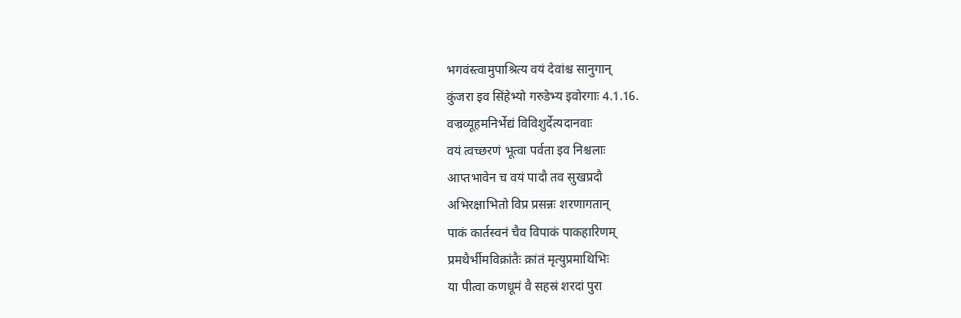भगवंस्त्वामुपाश्रित्य वयं देवांश्च सानुगान्
कुंजरा इव सिंहेभ्यो गरुडेभ्य इवोरगाः 4.1.16.
वज्रव्यूहमनिर्भेद्यं विविशुर्देत्यदानवाः
वयं त्वच्छरणं भूत्वा पर्वता इव निश्चलाः
आप्तभावेन च वयं पादौ तव सुखप्रदौ
अभिरक्षाभितो विप्र प्रसन्नः शरणागतान्
पाकं कार्तस्वनं चैव विपाकं पाकहारिणम्
प्रमथैर्भीमविक्रांतैः क्रांतं मृत्युप्रमाथिभिः
या पीत्वा कणधूमं वै सहस्रं शरदां पुरा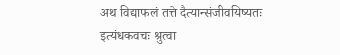अथ विद्याफलं तत्ते दैत्यान्संजीवयिष्यतः
इत्यंधकवचः श्रुत्वा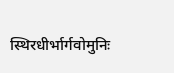स्थिरधीर्भार्गवोमुनिः